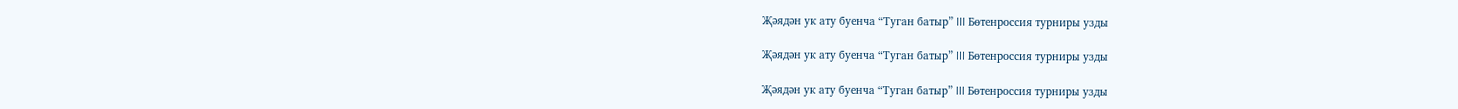Җәядән ук ату буенча “Туган батыр” III Бөтенроссия турниры узды

Җәядән ук ату буенча “Туган батыр” III Бөтенроссия турниры узды

Җәядән ук ату буенча “Туган батыр” III Бөтенроссия турниры узды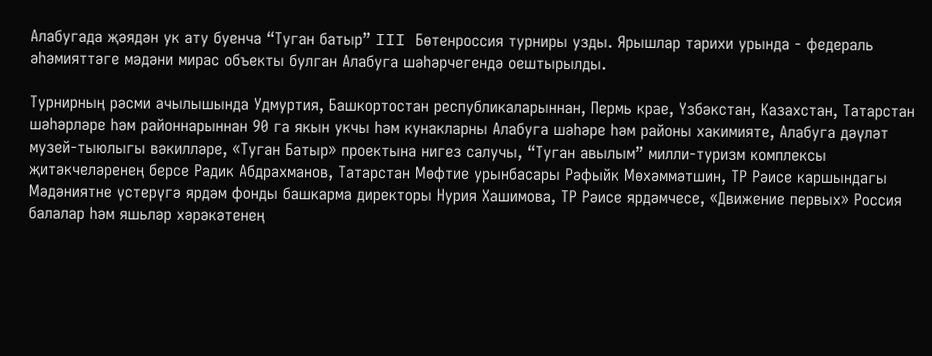Алабугада җәядән ук ату буенча “Туган батыр” III Бөтенроссия турниры узды. Ярышлар тарихи урында - федераль әһәмияттәге мәдәни мирас объекты булган Алабуга шәһәрчегендә оештырылды.

Турнирның рәсми ачылышында Удмуртия, Башкортостан республикаларыннан, Пермь крае, Үзбәкстан, Казахстан, Татарстан шәһәрләре һәм районнарыннан 90 га якын укчы һәм кунакларны Алабуга шәһәре һәм районы хакимияте, Алабуга дәүләт музей-тыюлыгы вәкилләре, «Туган Батыр» проектына нигез салучы, “Туган авылым” милли-туризм комплексы җитәкчеләренең берсе Радик Абдрахманов, Татарстан Мөфтие урынбасары Рәфыйк Мөхәммәтшин, ТР Рәисе каршындагы Мәдәниятне үстерүгә ярдәм фонды башкарма директоры Нурия Хашимова, ТР Рәисе ярдәмчесе, «Движение первых» Россия балалар һәм яшьләр хәрәкәтенең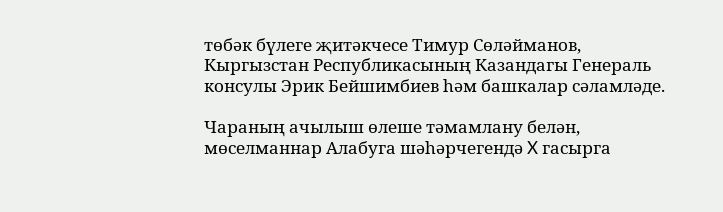төбәк бүлеге җитәкчесе Тимур Сөләйманов, Кыргызстан Республикасының Казандагы Генераль консулы Эрик Бейшимбиев һәм башкалар сәламләде.

Чараның ачылыш өлеше тәмамлану белән, мөселманнар Алабуга шәһәрчегендә X гасырга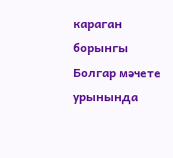караган борынгы Болгар мәчете урынында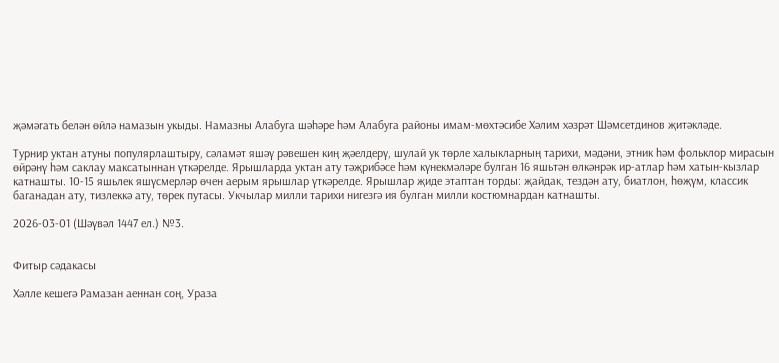җәмәгать белән өйлә намазын укыды. Намазны Алабуга шәһәре һәм Алабуга районы имам-мөхтәсибе Хәлим хәзрәт Шәмсетдинов җитәкләде.

Турнир уктан атуны популярлаштыру, сәламәт яшәү рәвешен киң җәелдерү, шулай ук төрле халыкларның тарихи, мәдәни, этник һәм фольклор мирасын өйрәнү һәм саклау максатыннан үткәрелде. Ярышларда уктан ату тәҗрибәсе һәм күнекмәләре булган 16 яшьтән өлкәнрәк ир-атлар һәм хатын-кызлар катнашты. 10-15 яшьлек яшүсмерләр өчен аерым ярышлар үткәрелде. Ярышлар җиде этаптан торды: җайдак, тездән ату, биатлон, һөҗүм, классик баганадан ату, тизлеккә ату, төрек путасы. Укчылар милли тарихи нигезгә ия булган милли костюмнардан катнашты.

2026-03-01 (Шәүвәл 1447 ел.) №3.


Фитыр сәдакасы

Хәлле кешегә Рамазан аеннан соң, Ураза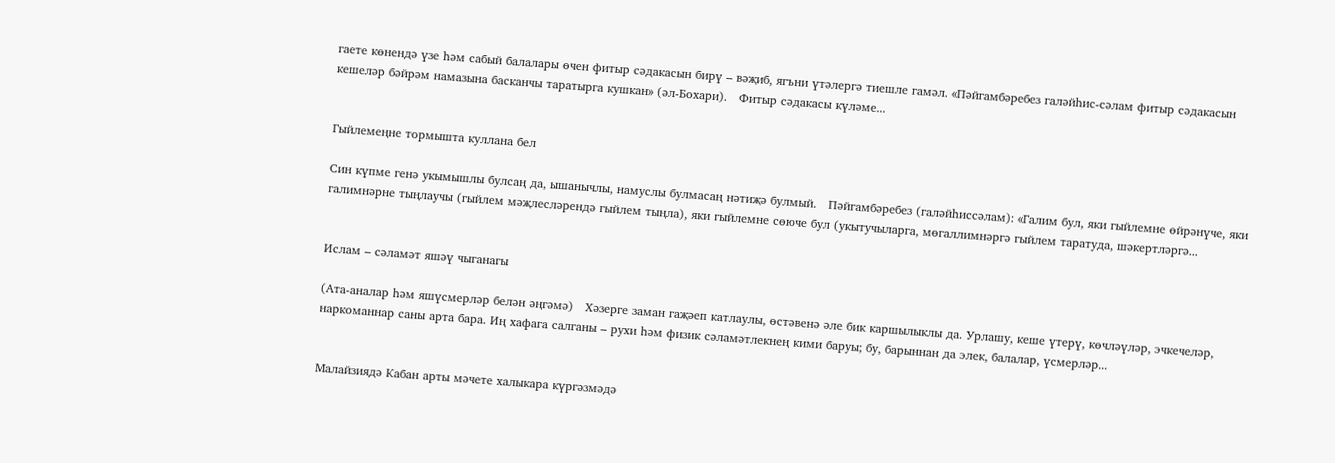гаете көнендә үзе һәм сабый балалары өчен фитыр сәдакасын бирү – вәҗиб, ягъни үтәлергә тиешле гамәл. «Пәйгамбәребез галәйһис-сәлам фитыр сәдакасын кешеләр бәйрәм намазына басканчы таратырга кушкан» (әл-Бохари).   Фитыр сәдакасы күләме...


Гыйлемеңне тормышта куллана бел

Син күпме генә укымышлы булсаң да, ышанычлы, намуслы булмасаң нәтиҗә булмый.   Пәйгамбәребез (галәйһиссәлам): «Галим бул, яки гыйлемне өйрәнүче, яки галимнәрне тыңлаучы (гыйлем мәҗлесләрендә гыйлем тыңла), яки гыйлемне сөюче бул (укытучыларга, мөгаллимнәргә гыйлем таратуда, шәкертләргә...


Ислам – сәламәт яшәү чыганагы

(Ата-аналар һәм яшүсмерләр белән әңгәмә)   Хәзерге заман гаҗәеп катлаулы, өстәвенә әле бик каршылыклы да. Урлашу, кеше үтерү, көчләүләр, эчкечеләр, наркоманнар саны арта бара. Иң хафага салганы – рухи һәм физик сәламәтлекнең кими баруы; бу, барыннан да элек, балалар, үсмерләр...


Малайзиядә Кабан арты мәчете халыкара күргәзмәдә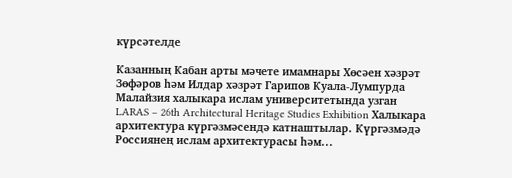күрсәтелде

Казанның Кабан арты мәчете имамнары Хөсәен хәзрәт Зөфәров һәм Илдар хәзрәт Гарипов Куала-Лумпурда Малайзия халыкара ислам университетында узган LARAS – 26th Architectural Heritage Studies Exhibition Халыкара архитектура күргәзмәсендә катнаштылар. Күргәзмәдә Россиянең ислам архитектурасы һәм...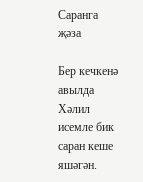Саранга җәза

Бер кечкенә авылда Хәлил исемле бик саран кеше яшәгән.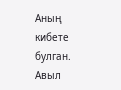Аның кибете булган. Авыл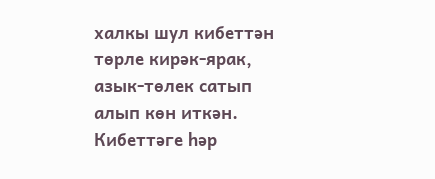халкы шул кибеттән төрле кирәк-ярак, азык-төлек сатып алып көн иткән.   Кибеттәге һәр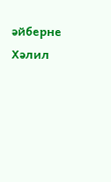әйберне Хәлил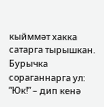кыйммәт хакка сатарга тырышкан. Бурычка сораганнарга ул: “Юк!” – дип кенә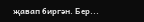җавап биргән. Бер...